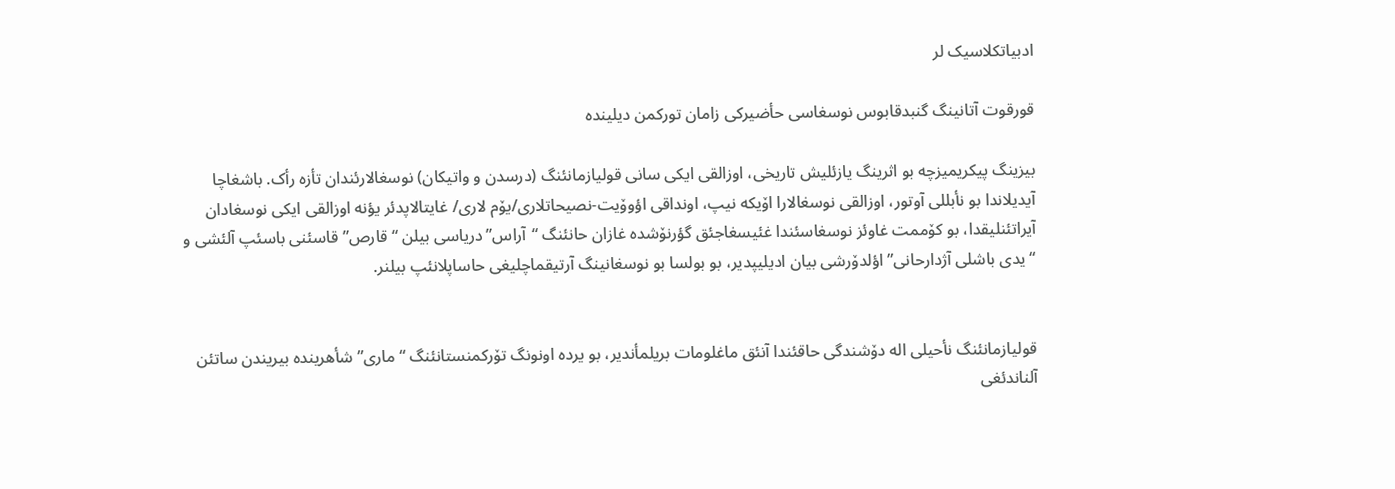ادبیاتکلاسیک لر

قورقوت آتانینگ گنبدقابوس نوسغاسی حأضیرکی زامان تورکمن دیلینده

بیزینگ پیکریمیزچه بو اثرینگ یازئلیش تاریخی، اوزالقی ایکی سانی قولیازمانئنگ (درسدن و واتیکان) نوسغالارئندان تأزه رأک. باشغاچا آیدیلاندا بو نأبللی آوتور، اوزالقی نوسغالارا اۆیکه نیپ، اونداقی اؤوۆیت-نصیحاتلاری/یۆم لاری/ غایتالاپدئر یؤنه اوزالقی ایکی نوسغادان آیراتئنلیقدا، بو کۆممت غاوئز نوسغاسئندا غئیسغاجئق گؤرنۆشده غازان حانئنگ “آراس”دریاسی بیلن “قارص” قاسئنی باسئپ آلئشی و “یدی باشلی آژدارحانی” اؤلدۆرشی بیان ادیلیپدیر، بو بولسا بو نوسغانینگ آرتیقماچلیغی حاساپلانئپ بیلنر.


قولیازمانئنگ نأحیلی اله دۆشندگی حاقئندا آنئق ماغلومات بریلمأندیر، بو یرده اونونگ تۆرکمنستانئنگ “ماری” شأهرینده بیریندن ساتئن آلناندئغی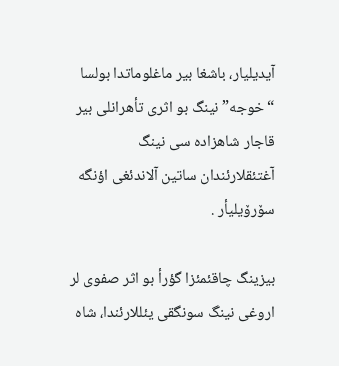آیدیلیار، باشغا بیر ماغلوماتدا بولسا “خوجه” نینگ بو اثری تأهرانلی بیر قاجار شاهزاده سی نینگ آغتئقلارئندان ساتین آلاندئغی اؤنگه سۆرۆیلیأر .

بیزینگ چاقئمئزا گؤرأ بو اثر صفوی لر اروغی نینگ سونگقی یئللارئندا، شاه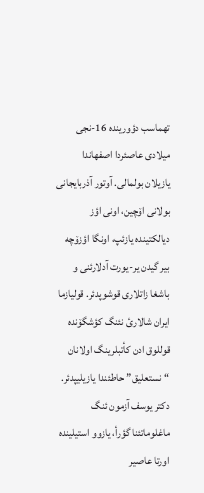تهماسب دؤورینده 16-نجی میلادی عاصئردا اصفهاندا یازیلان بولمالی. آوتور آذربایجانی بولانی اۆچین، اونی اؤز دیالکتینده یازئپ، اونگا اؤزۆچه بیر گیدن یر-یورت آدلارئنی و باشغا زاتلاری قوشوپدئر. قولیازما ایران شالارئ نئنگ کؤشگۆنده قوللوق ادن کأتبلرینگ اولانان “نستعلیق” حاطئندا یازیلیپدئر. دکتر یوسف آزمون ئنگ ماغلوماتئنا گؤرأ، یازوو استیلینده اورتا عاصیر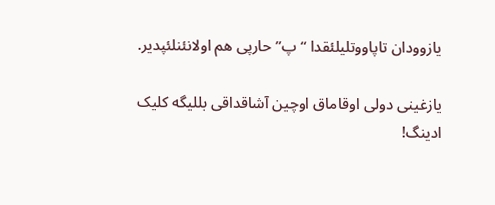یازوودان تاپاووتلیلئقدا “پ” حارپی هم اولانئنلئپدیر.

یازغینی دولی اوقاماق اوچین آشاقداقی بللیگه کلیک ادینگ!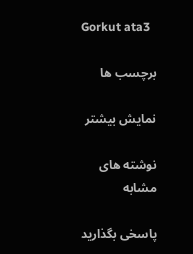Gorkut ata3

برچسب ها

نمایش بیشتر

نوشته های مشابه

پاسخی بگذارید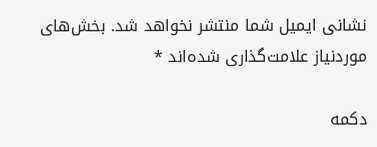نشانی ایمیل شما منتشر نخواهد شد. بخش‌های موردنیاز علامت‌گذاری شده‌اند *

دکمه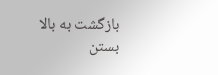بازگشت به بالا
بستن